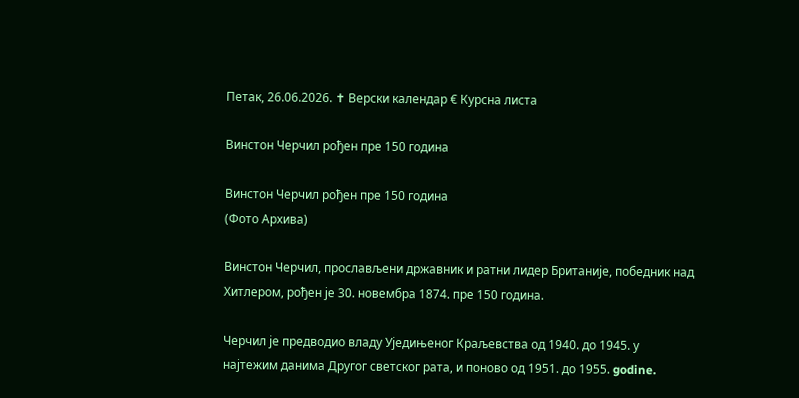Петак, 26.06.2026. ✝ Верски календар € Курсна листа

Винстон Черчил рођен пре 150 година

Винстон Черчил рођен пре 150 година
(Фото Архива)

Винстон Черчил, прослављени државник и ратни лидер Британије, победник над Хитлером, рођен је 30. новембра 1874. пре 150 година.

Черчил је предводио владу Уједињеног Краљевства од 1940. до 1945. у најтежим данима Другог светског рата, и поново од 1951. до 1955. godine.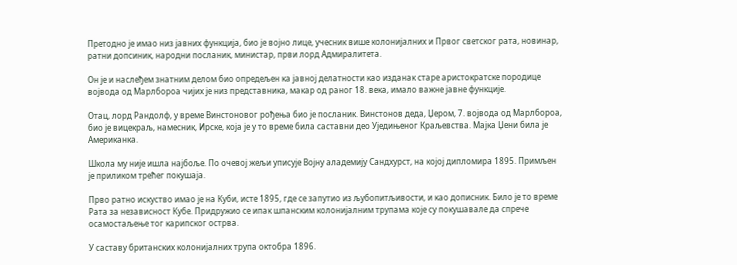Претодно је имао низ јавних функција, био је војно лице, учесник више колонијалних и Првог светског рата, новинар, ратни допсиник, народни посланик, министар, први лорд Адмиралитета.

Он је и наслеђем знатним делом био опредељен ка јавној делатности као изданак старе аристократске породице војвода од Марлбороа чијих је низ представника, макар од раног 18. века, имало важне јавне функције.

Отац, лорд Рандолф, у време Винстоновог рођења био је посланик. Винстонов деда, Џером, 7. војвода од Марлбороа, био је вицекраљ, намесник, Ирске, која је у то време била саставни део Уједињеног Краљевства. Мајка Џени била је Американка.

Школа му није ишла најбоље. По очевој жељи уписује Војну аладемију Сандхурст, на којој дипломира 1895. Примљен је приликом трећег покушаја.

Прво ратно искуство имао је на Куби, исте 1895, где се запутио из љубопитљивости, и као дописник. Било је то време Рата за независност Кубе. Придружио се ипак шпанским колонијалним трупама које су покушавале да спрече осамостаљење тог карипског острва.

У саставу британских колонијалних трупа октобра 1896.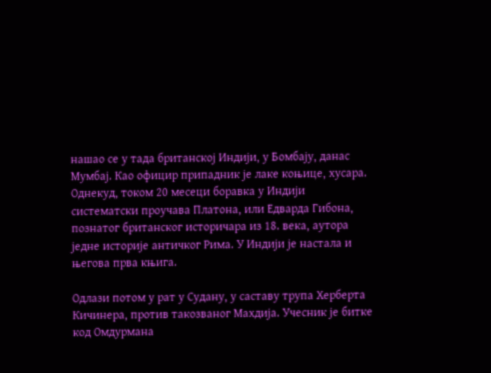нашао се у тада британској Индији, у Бомбају, данас Мумбај. Као официр припадник је лаке коњице, хусара. Однекуд, током 20 месеци боравка у Индији систематски проучава Платона, или Едварда Гибона, познатог британског историчара из 18. века, аутора једне историје античког Рима. У Индији је настала и његова прва књига.

Одлази потом у рат у Судану, у саставу трупа Херберта Кичинера, против такозваног Махдија. Учесник је битке код Омдурмана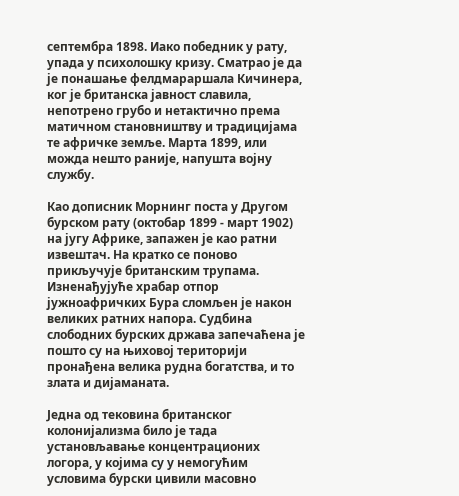септембра 1898. Иако победник у рату, упада у психолошку кризу. Сматрао је да је понашање фелдмараршала Кичинера, ког је британска јавност славила, непотрено грубо и нетактично према матичном становништву и традицијама те афричке земље. Марта 1899, или можда нешто раније, напушта војну службу.

Као дописник Морнинг поста у Другом бурском рату (октобар 1899 - март 1902) на југу Африке, запажен је као ратни извештач. На кратко се поново прикључује британским трупама. Изненађујуће храбар отпор јужноафричких Бура сломљен је након великих ратних напора. Судбина слободних бурских држава запечаћена је пошто су на њиховој територији пронађена велика рудна богатства, и то злата и дијаманата.

Једна од тековина британског колонијализма било је тада установљавање концентрационих логора, у којима су у немогућим условима бурски цивили масовно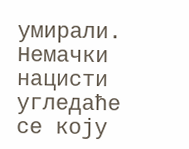умирали. Немачки нацисти угледаће се коју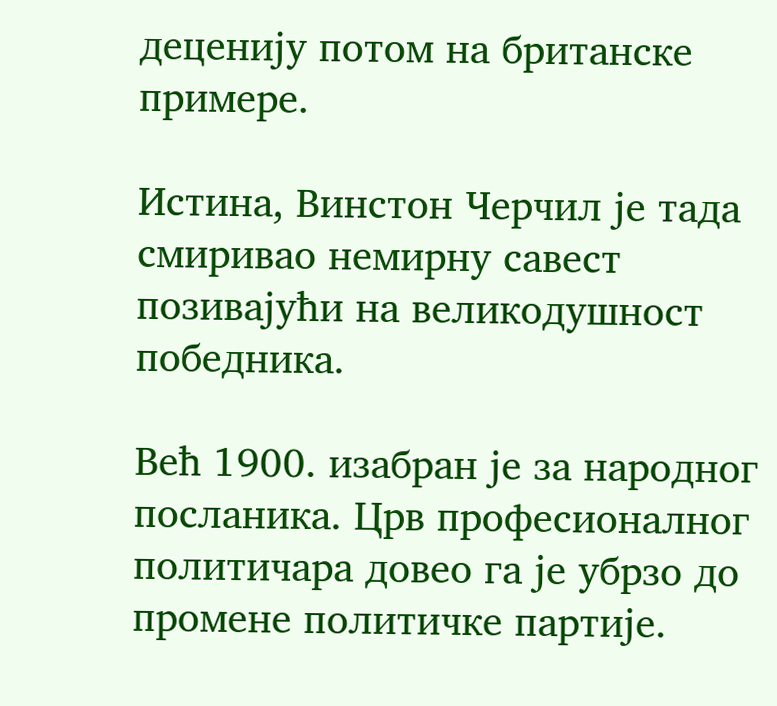деценију потом на британске примере.

Истина, Винстон Черчил је тада смиривао немирну савест позивајући на великодушност победника.

Већ 1900. изабран је за народног посланика. Црв професионалног политичара довео га је убрзо до промене политичке партије.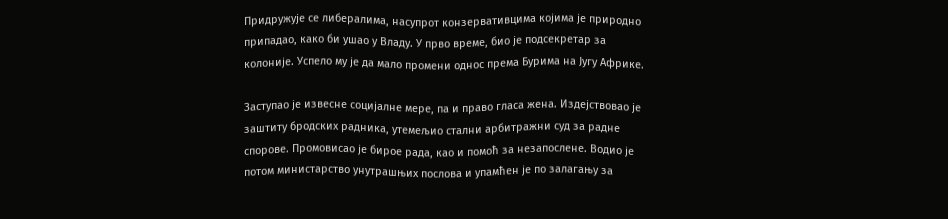Придружује се либералима, насупрот конзервативцима којима је природно припадао, како би ушао у Владу. У прво време, био је подсекретар за колоније. Успело му је да мало промени однос према Бурима на Југу Африке.

Заступао је извесне социјалне мере, па и право гласа жена. Издејствовао је заштиту бродских радника, утемељио стални арбитражни суд за радне спорове. Промовисао је бирое рада, као и помоћ за незапослене. Водио је потом министарство унутрашњих послова и упамћен је по залагању за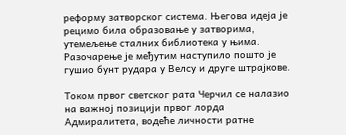реформу затворског система. Његова идеја је рецимо била образовање у затворима, утемељење сталних библиотека у њима. Разочарење је међутим наступило пошто је гушио бунт рудара у Велсу и друге штрајкове.

Током првог светског рата Черчил се налазио на важној позицији првог лорда Адмиралитета, водеће личности ратне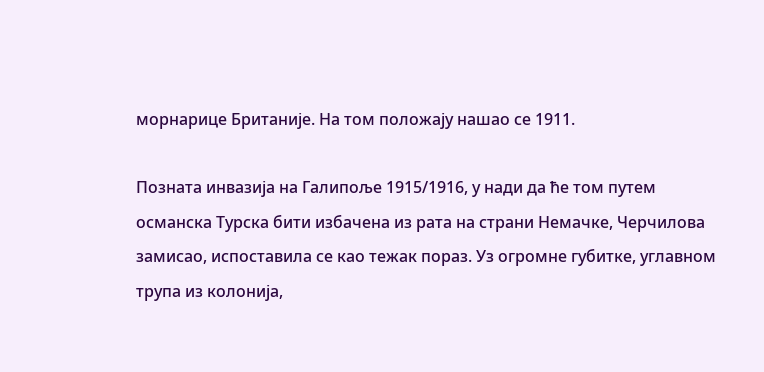морнарице Британије. На том положају нашао се 1911.

Позната инвазија на Галипоље 1915/1916, у нади да ће том путем османска Турска бити избачена из рата на страни Немачке, Черчилова замисао, испоставила се као тежак пораз. Уз огромне губитке, углавном трупа из колонија,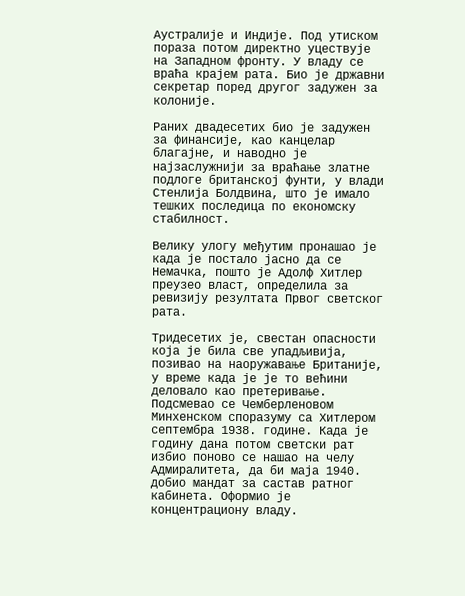Аустралије и Индије. Под утиском пораза потом директно уцествује на Западном фронту. У владу се враћа крајем рата. Био је државни секретар поред другог задужен за колоније.

Раних двадесетих био је задужен за финансије, као канцелар благајне, и наводно је најзаслужнији за враћање златне подлоге британској фунти, у влади Стенлија Болдвина, што је имало тешких последица по економску стабилност.

Велику улогу међутим пронашао је када је постало јасно да се Немачка, пошто је Адолф Хитлер преузео власт, определила за ревизију резултата Првог светског рата.

Тридесетих је, свестан опасности која је била све упадљивија, позивао на наоружавање Британије, у време када је је то већини деловало као претеривање. Подсмевао се Чемберленовом Минхенском споразуму са Хитлером септембра 1938. године. Када је годину дана потом светски рат избио поново се нашао на челу Адмиралитета, да би маја 1940. добио мандат за састав ратног кабинета. Оформио је концентрациону владу.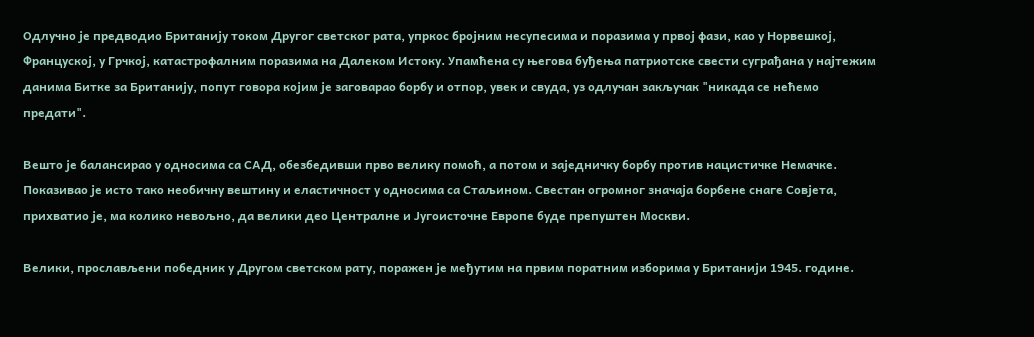Одлучно је предводио Британију током Другог светског рата, упркос бројним несупесима и поразима у првој фази, као у Норвешкој, Француској, у Грчкој, катастрофалним поразима на Далеком Истоку. Упамћена су његова буђења патриотске свести суграђана у најтежим данима Битке за Британију, попут говора којим је заговарао борбу и отпор, увек и свуда, уз одлучан закључак "никада се нећемо предати".

Вешто је балансирао у односима са САД, обезбедивши прво велику помоћ, а потом и заједничку борбу против нацистичке Немачке. Показивао је исто тако необичну вештину и еластичност у односима са Стаљином. Свестан огромног значаја борбене снаге Совјета, прихватио је, ма колико невољно, да велики део Централне и Југоисточне Европе буде препуштен Москви.

Велики, прослављени победник у Другом светском рату, поражен је међутим на првим поратним изборима у Британији 1945. године.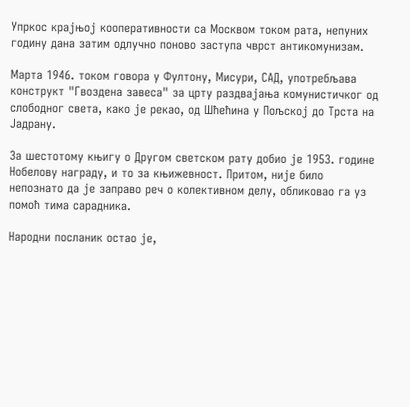Упркос крајњој кооперативности са Москвом током рата, непуних годину дана затим одлучно поново заступа чврст антикомунизам.

Марта 1946. током говора у Фултону, Мисури, САД, употребљава конструкт "Гвоздена завеса" за црту раздвајања комунистичког од слободног света, како је рекао, од Шћећина у Пољској до Трста на Јадрану.

За шестотому књигу о Другом светском рату добио је 1953. године Нобелову награду, и то за књижевност. Притом, није било непознато да је заправо реч о колективном делу, обликовао га уз помоћ тима сарадника.

Народни посланик остао је,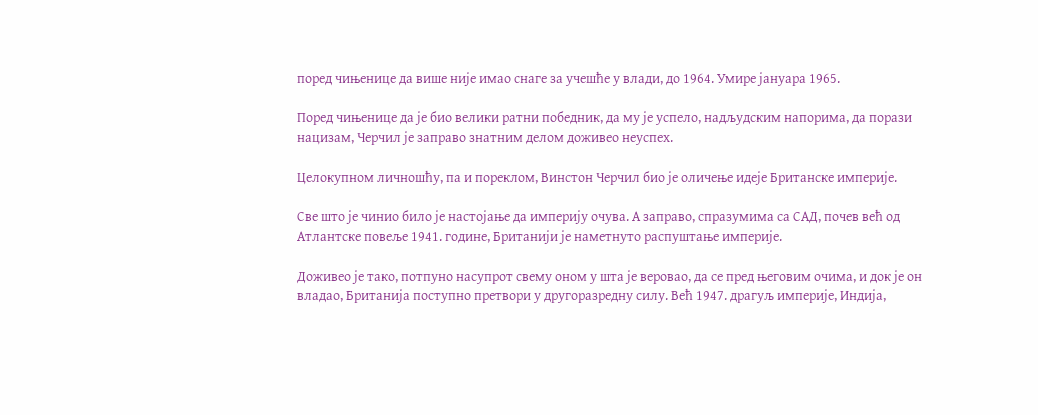поред чињенице да више није имао снаге за учешће у влади, до 1964. Умире јануара 1965.

Поред чињенице да је био велики ратни победник, да му је успело, надљудским напорима, да порази нацизам, Черчил је заправо знатним делом доживео неуспех.

Целокупном личношћу, па и пореклом, Винстон Черчил био је оличење идеје Британске империје.

Све што је чинио било је настојање да империју очува. А заправо, спразумима са САД, почев већ од Атлантске повеље 1941. године, Британији је наметнуто распуштање империје.

Доживео је тако, потпуно насупрот свему оном у шта је веровао, да се пред његовим очима, и док је он владао, Британија поступно претвори у другоразредну силу. Већ 1947. драгуљ империје, Индија,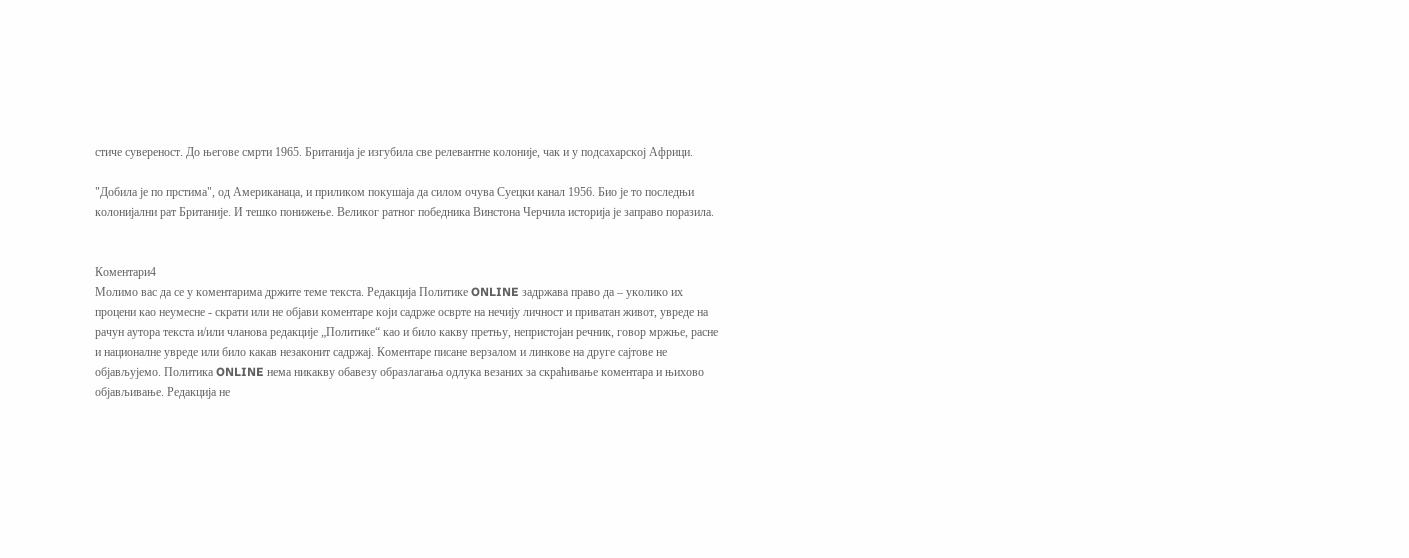стиче сувереност. До његове смрти 1965. Британија је изгубила све релевантне колоније, чак и у подсахарској Африци.

"Добила је по прстима", од Американаца, и приликом покушаја да силом очува Суецки канал 1956. Био је то последњи колонијални рат Британије. И тешко понижење. Великог ратног победника Винстона Черчила историја је заправо поразила.


Коментари4
Молимо вас да се у коментарима држите теме текста. Редакција Политике ONLINE задржава право да – уколико их процени као неумесне - скрати или не објави коментаре који садрже осврте на нечију личност и приватан живот, увреде на рачун аутора текста и/или чланова редакције „Политике“ као и било какву претњу, непристојан речник, говор мржње, расне и националне увреде или било какав незаконит садржај. Коментаре писане верзалом и линкове на друге сајтове не објављујемо. Политика ONLINE нема никакву обавезу образлагања одлука везаних за скраћивање коментара и њихово објављивање. Редакција не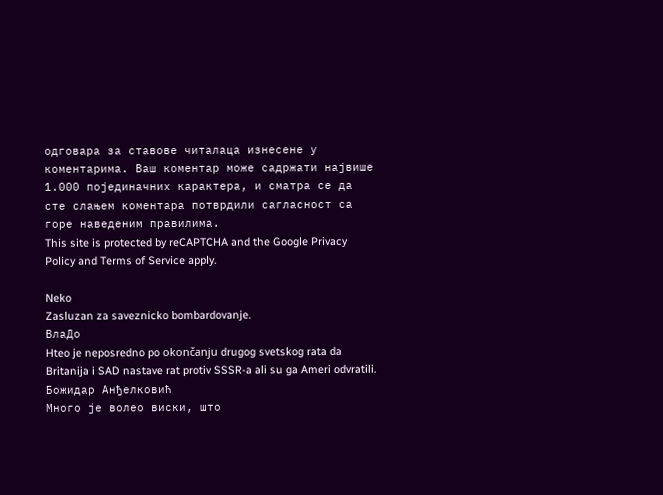одговара за ставове читалаца изнесене у коментарима. Ваш коментар може садржати највише 1.000 појединачних карактера, и сматра се да сте слањем коментара потврдили сагласност са горе наведеним правилима.
This site is protected by reCAPTCHA and the Google Privacy Policy and Terms of Service apply.

Neko
Zasluzan za saveznicko bombardovanje.
ВлаДо
Hteo je neposredno po okončanju drugog svetskog rata da Britanija i SAD nastave rat protiv SSSR-a ali su ga Ameri odvratili.
Божидар Анђелковић
Много је волео виски, што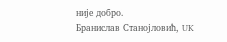није добро.
Бранислав Станојловић, UK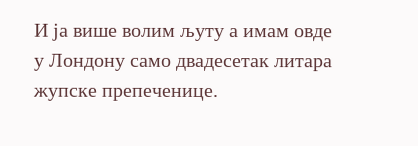И ја више волим љуту а имам овде у Лондону само двадесетак литара жупске препеченице.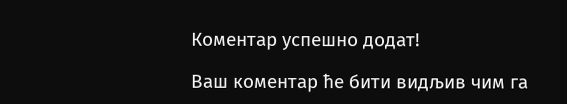Комeнтар успeшно додат!

Ваш комeнтар ћe бити видљив чим га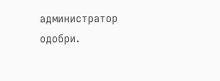администратор одобри.